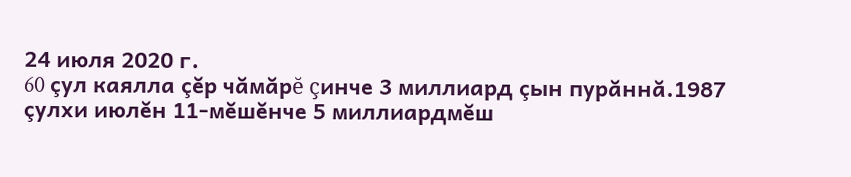24 июля 2020 г.
60 çул каялла çĕр чăмăрĕ çинче 3 миллиард çын пурăннă.1987 çулхи июлĕн 11-мĕшĕнче 5 миллиардмĕш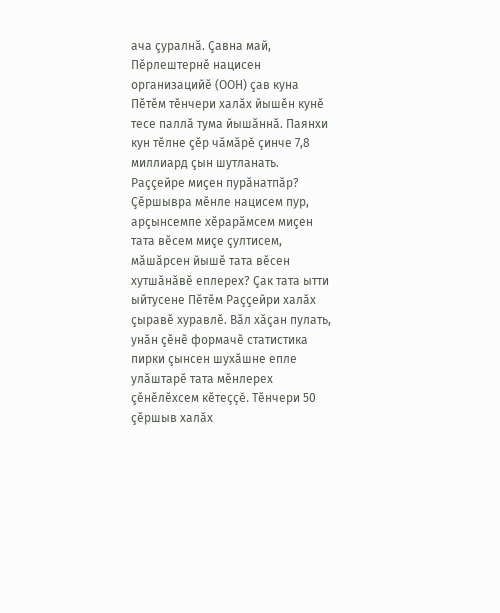ача çуралнă. Çавна май, Пĕрлештернĕ нацисен организацийĕ (ООН) çав куна Пĕтĕм тĕнчери халăх йышĕн кунĕ тесе паллă тума йышăннă. Паянхи кун тĕлне çĕр чăмăрĕ çинче 7,8 миллиард çын шутланать. Раççейре миçен пурăнатпăр? Çĕршывра мĕнле нацисем пур, арçынсемпе хĕрарăмсем миçен тата вĕсем миçе çултисем, мăшăрсен йышĕ тата вĕсен хутшăнăвĕ еплерех? Çак тата ытти ыйтусене Пĕтĕм Раççейри халăх çыравĕ хуравлĕ. Вăл хăçан пулать, унăн çĕнĕ формачĕ статистика пирки çынсен шухăшне епле улăштарĕ тата мĕнлерех çĕнĕлĕхсем кĕтеççĕ. Тĕнчери 50 çĕршыв халăх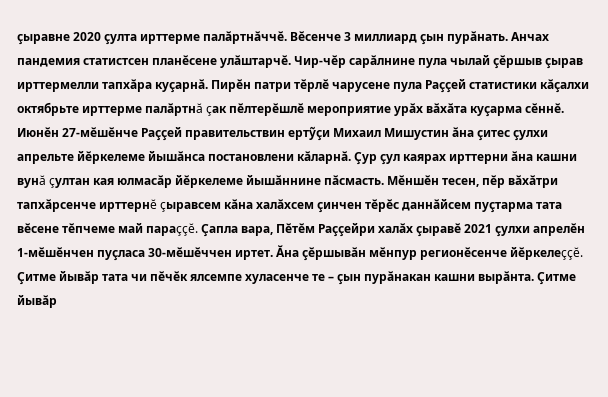çыравне 2020 çулта ирттерме палăртнăччĕ. Вĕсенче 3 миллиард çын пурăнать. Анчах пандемия статистсен планĕсене улăштарчĕ. Чир-чĕр сарăлнине пула чылай çĕршыв çырав ирттермелли тапхăра куçарнă. Пирĕн патри тĕрлĕ чарусене пула Раççей статистики кăçалхи октябрьте ирттерме палăртнă çак пĕлтерĕшлĕ мероприятие урăх вăхăта куçарма сĕннĕ. Июнĕн 27-мĕшĕнче Раççей правительствин ертỹçи Михаил Мишустин ăна çитес çулхи апрельте йĕркелеме йышăнса постановлени кăларнă. Çур çул каярах ирттерни ăна кашни вунă çултан кая юлмасăр йĕркелеме йышăннине пăсмасть. Мĕншĕн тесен, пĕр вăхăтри тапхăрсенче ирттернĕ çыравсем кăна халăхсем çинчен тĕрĕс даннăйсем пуçтарма тата вĕсене тĕпчеме май параççĕ. Çапла вара, Пĕтĕм Раççейри халăх çыравĕ 2021 çулхи апрелĕн 1-мĕшĕнчен пуçласа 30-мĕшĕччен иртет. Ăна çĕршывăн мĕнпур регионĕсенче йĕркелеççĕ. Çитме йывăр тата чи пĕчĕк ялсемпе хуласенче те – çын пурăнакан кашни вырăнта. Çитме йывăр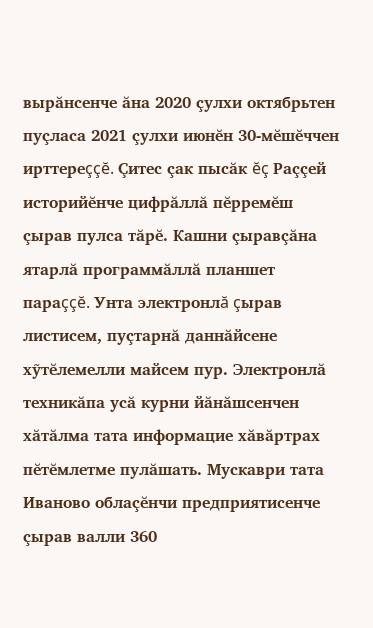вырăнсенче ăна 2020 çулхи октябрьтен пуçласа 2021 çулхи июнĕн 30-мĕшĕччен ирттереççĕ. Çитес çак пысăк ĕç Раççей историйĕнче цифрăллă пĕрремĕш çырав пулса тăрĕ. Кашни çыравçăна ятарлă программăллă планшет параççĕ. Унта электронлă çырав листисем, пуçтарнă даннăйсене хỹтĕлемелли майсем пур. Электронлă техникăпа усă курни йăнăшсенчен хăтăлма тата информацие хăвăртрах пĕтĕмлетме пулăшать. Мускаври тата Иваново облаçĕнчи предприятисенче çырав валли 360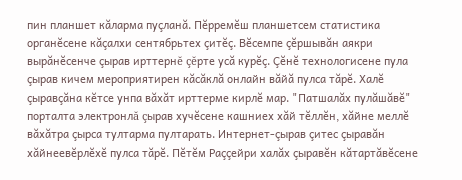пин планшет кăларма пуçланă. Пĕрремĕш планшетсем статистика органĕсене кăçалхи сентябрьтех çитĕç. Вĕсемпе çĕршывăн аякри вырăнĕсенче çырав ирттернĕ çĕрте усă курĕç. Çĕнĕ технологисене пула çырав кичем мероприятирен кăсăклă онлайн вăйă пулса тăрĕ. Халĕ çыравçăна кĕтсе унпа вăхăт ирттерме кирлĕ мар. "Патшалăх пулăшăвĕ" порталта электронлă çырав хучĕсене кашниех хăй тĕллĕн, хăйне меллĕ вăхăтра çырса тултарма пултарать. Интернет-çырав çитес çыравăн хăйнеевĕрлĕхĕ пулса тăрĕ. Пĕтĕм Раççейри халăх çыравĕн кăтартăвĕсене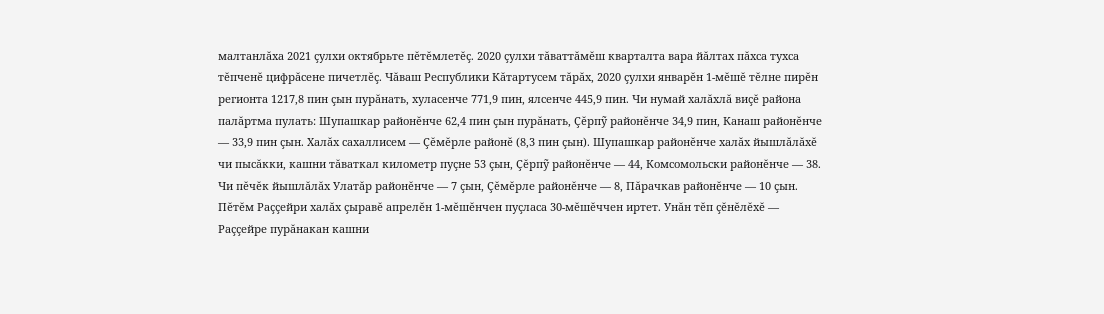малтанлăха 2021 çулхи октябрьте пĕтĕмлетĕç. 2020 çулхи тăваттăмĕш кварталта вара йăлтах пăхса тухса тĕпченĕ цифрăсене пичетлĕç. Чăваш Республики Кăтартусем тăрăх, 2020 çулхи январĕн 1-мĕшĕ тĕлне пирĕн регионта 1217,8 пин çын пурăнать, хуласенче 771,9 пин, ялсенче 445,9 пин. Чи нумай халăхлă виçĕ района палăртма пулать: Шупашкар районĕнче 62,4 пин çын пурăнать, Çĕрпỹ районĕнче 34,9 пин, Канаш районĕнче — 33,9 пин çын. Халăх сахаллисем — Çĕмĕрле районĕ (8,3 пин çын). Шупашкар районĕнче халăх йышлăлăхĕ чи пысăкки, кашни тăваткал километр пуçне 53 çын, Çĕрпỹ районĕнче — 44, Комсомольски районĕнче — 38. Чи пĕчĕк йышлăлăх Улатăр районĕнче — 7 çын, Çĕмĕрле районĕнче — 8, Пăрачкав районĕнче — 10 çын. Пĕтĕм Раççейри халăх çыравĕ апрелĕн 1-мĕшĕнчен пуçласа 30-мĕшĕччен иртет. Унăн тĕп çĕнĕлĕхĕ — Раççейре пурăнакан кашни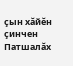çын хăйĕн çинчен Патшалăх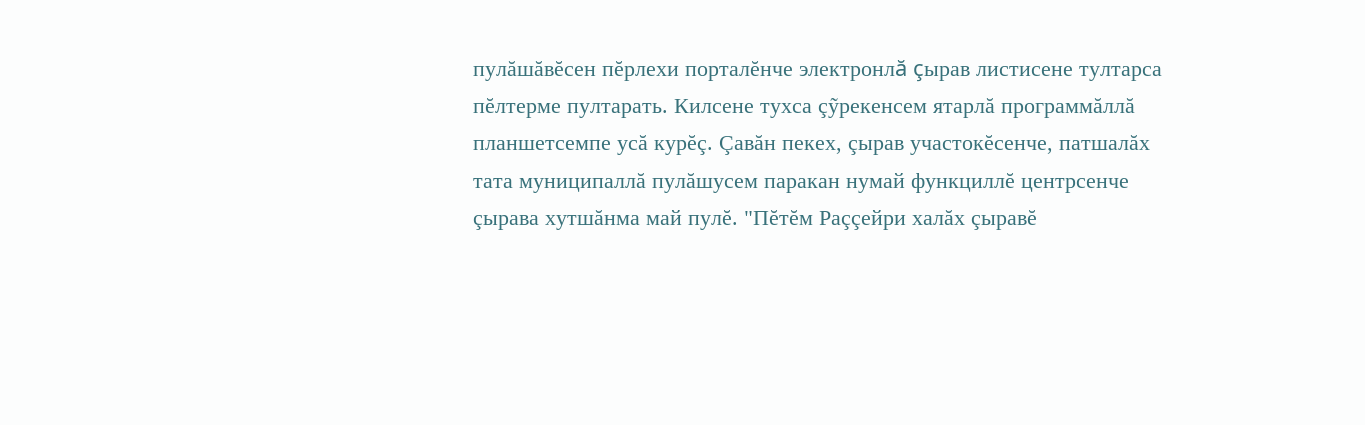пулăшăвĕсен пĕрлехи порталĕнче электронлă çырав листисене тултарса пĕлтерме пултарать. Килсене тухса çỹрекенсем ятарлă программăллă планшетсемпе усă курĕç. Çавăн пекех, çырав участокĕсенче, патшалăх тата муниципаллă пулăшусем паракан нумай функциллĕ центрсенче çырава хутшăнма май пулĕ. "Пĕтĕм Раççейри халăх çыравĕ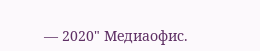— 2020" Медиаофис.